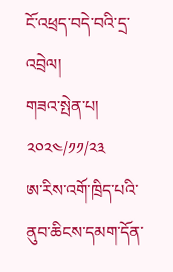ངོ་འཕྲད་བདེ་བའི་དྲ་འབྲེལ།
གཟའ་སྤེན་པ། ༢༠༢༤/༡༡/༢༣
ཨ་རིས་འགོ་ཁྲིད་པའི་ནུབ་ཆིངས་དམག་དོན་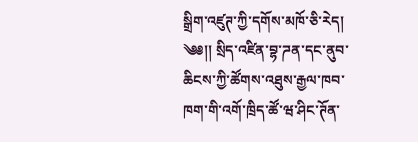སྒྲིག་འཛུཊ་ཀྱི་དགོས་མཁོ་ཅི་རེད།
༄༅།། སྲིད་འཛིན་བྷ་ཌན་དང་ནུབ་ཆིངས་ཀྱི་ཚོགས་འཐུས་རྒྱལ་ཁབ་ཁག་གི་འགོ་ཁྲིད་ཚོ་ཝ་ཤིང་ཊོན་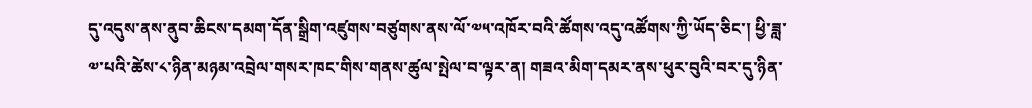དུ་འདུས་ནས་ནུབ་ཆིངས་དམག་དོན་སྒྲིག་འཛུགས་བཙུགས་ནས་ལོ་༧༥་འཁོར་བའི་ཚོགས་འདུ་འཚོགས་ཀྱི་ཡོད་ཅིང་། ཕྱི་ཟླ་༧་པའི་ཚེས་༨་ཉིན་མཉམ་འབྲེལ་གསར་ཁང་གིས་གནས་ཚུལ་སྤེལ་བ་ལྟར་ན། གཟའ་མིག་དམར་ནས་ཕུར་བུའི་བར་དུ་ཉིན་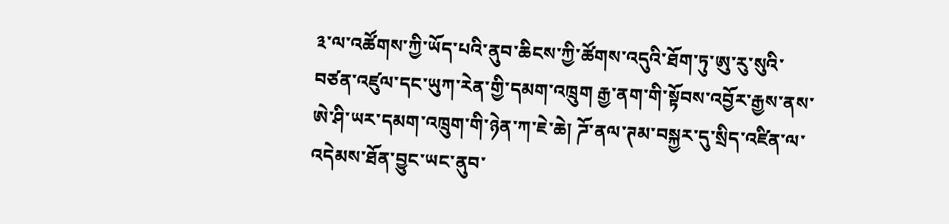༣་ལ་འཚོགས་ཀྱི་ཡོད་པའི་ནུབ་ཆིངས་ཀྱི་ཚོགས་འདུའི་ཐོག་ཏུ་ཨུ་རུ་སུའི་བཙན་འཛུལ་དང་ཡུཀ་རེན་གྱི་དམག་འཁྲུག རྒྱ་ནག་གི་སྟོབས་འབྱོར་རྒྱས་ནས་ཨེ་ཤི་ཡར་དམག་འཁྲུག་གི་ཉེན་ཀ་ཇེ་ཆེ། ཌོ་ནལ་ཊམ་བསྐྱར་དུ་སྲིད་འཛིན་ལ་འདེམས་ཐོན་བྱུང་ཡང་ནུབ་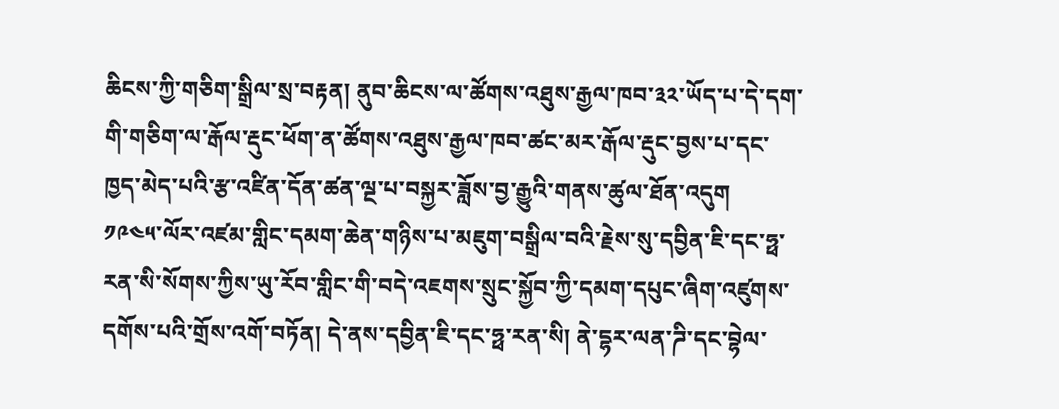ཆིངས་ཀྱི་གཅིག་སྒྲིལ་སྲ་བརྟན། ནུབ་ཆིངས་ལ་ཚོགས་འཐུས་རྒྱལ་ཁབ་༣༢་ཡོད་པ་དེ་དག་གི་གཅིག་ལ་རྒོལ་རྡུང་ཕོག་ན་ཚོགས་འཐུས་རྒྱལ་ཁབ་ཚང་མར་རྒོལ་རྡུང་བྱས་པ་དང་ཁྱད་མེད་པའི་རྩ་འཛིན་དོན་ཚན་ལྔ་པ་བསྐྱར་ཟློས་བྱ་རྒྱུའི་གནས་ཚུལ་ཐོན་འདུག
༡༩༤༥་ལོར་འཛམ་གླིང་དམག་ཆེན་གཉིས་པ་མཇུག་བསྒྲིལ་བའི་རྗེས་སུ་དབྱིན་ཇི་དང་ཧྥ་རན་སི་སོགས་ཀྱིས་ཡུ་རོབ་གླིང་གི་བདེ་འཇགས་སྲུང་སྐྱོབ་ཀྱི་དམག་དཔུང་ཞིག་འཛུགས་དགོས་པའི་གྲོས་འགོ་བཏོན། དེ་ནས་དབྱིན་ཇི་དང་ཧྥ་རན་སི། ནེ་དྷར་ལན་ཌི་དང་བྷེལ་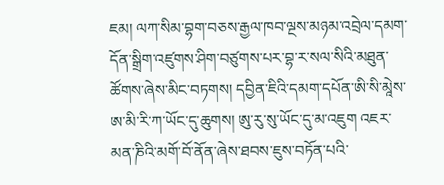ཇམ། ལཀ་སིམ་བྷག་བཅས་རྒྱལ་ཁབ་ལྔས་མཉམ་འབྲེལ་དམག་དོན་སྒྲིག་འཛུགས་ཤིག་བཙུགས་པར་བྷ་ར་སལ་སིའི་མཐུན་ཚོགས་ཞེས་མིང་བཏགས། དབྱིན་ཇིའི་དམག་དཔོན་ཨི་སི་མཱེས་ཨ་མི་རི་ཀ་ཡོང་དུ་ཆུགས། ཨུ་རུ་སུ་ཡོང་དུ་མ་འཇུག འཇར་མན་ཎིའི་མགོ་བོ་ནོན་ཞེས་ཐབས་ཇུས་བཏོན་པའི་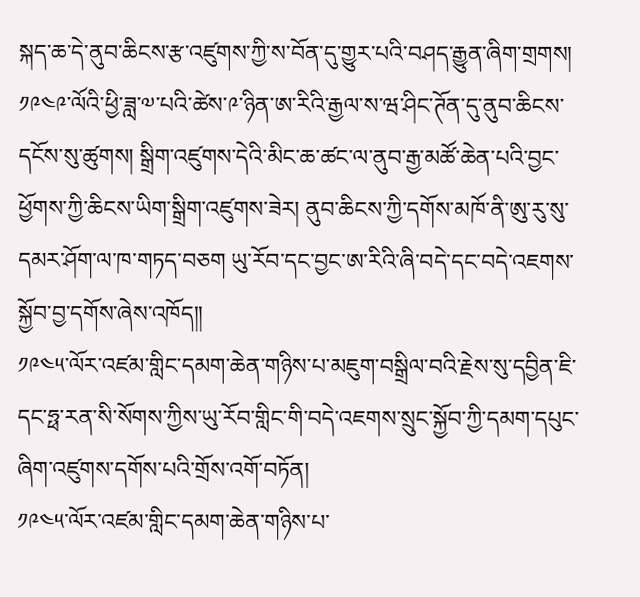སྐད་ཆ་དེ་ནུབ་ཆིངས་རྩ་འཛུགས་ཀྱི་ས་བོན་དུ་གྱུར་པའི་བཤད་རྒྱུན་ཞིག་གྲགས། ༡༩༤༩་ལོའི་ཕྱི་ཟླ་༧་པའི་ཚེས་༩་ཉིན་ཨ་རིའི་རྒྱལ་ས་ཝ་ཤིང་ཊོན་དུ་ནུབ་ཆིངས་དངོས་སུ་ཚུགས། སྒྲིག་འཛུགས་དེའི་མིང་ཆ་ཚང་ལ་ནུབ་རྒྱ་མཚོ་ཆེན་པའི་བྱང་ཕྱོགས་ཀྱི་ཆིངས་ཡིག་སྒྲིག་འཛུགས་ཟེར། ནུབ་ཆིངས་ཀྱི་དགོས་མཁོ་ནི་ཨུ་རུ་སུ་དམར་ཤོག་ལ་ཁ་གཏད་བཅག ཡུ་རོབ་དང་བྱང་ཨ་རིའི་ཞི་བདེ་དང་བདེ་འཇགས་སྐྱོབ་བྱ་དགོས་ཞེས་འཁོད།།
༡༩༤༥་ལོར་འཛམ་གླིང་དམག་ཆེན་གཉིས་པ་མཇུག་བསྒྲིལ་བའི་རྗེས་སུ་དབྱིན་ཇི་དང་ཧྥ་རན་སི་སོགས་ཀྱིས་ཡུ་རོབ་གླིང་གི་བདེ་འཇགས་སྲུང་སྐྱོབ་ཀྱི་དམག་དཔུང་ཞིག་འཛུགས་དགོས་པའི་གྲོས་འགོ་བཏོན།
༡༩༤༥་ལོར་འཛམ་གླིང་དམག་ཆེན་གཉིས་པ་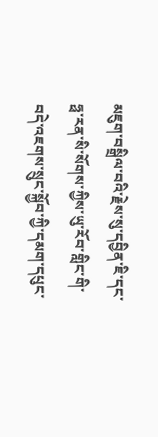མཇུག་བསྒྲིལ་བའི་རྗེས་སུ་དབྱིན་ཇི་དང་ཧྥ་རན་སི་སོགས་ཀྱིས་ཡུ་རོབ་གླིང་གི་བདེ་འཇགས་སྲུང་སྐྱོབ་ཀྱི་དམག་དཔུང་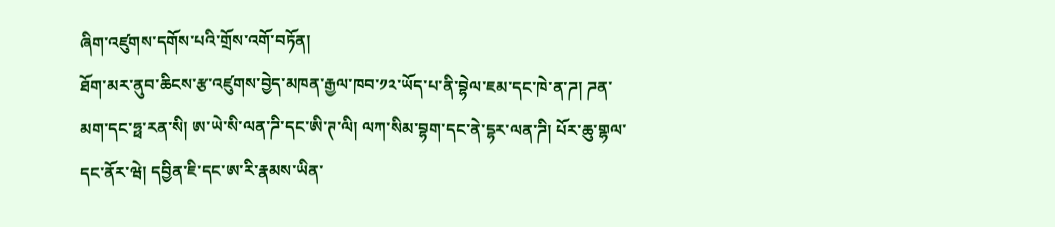ཞིག་འཛུགས་དགོས་པའི་གྲོས་འགོ་བཏོན།
ཐོག་མར་ནུབ་ཆིངས་རྩ་འཛུགས་བྱེད་མཁན་རྒྱལ་ཁབ་༡༢་ཡོད་པ་ནི་བྷེལ་ཇམ་དང་ཁེ་ན་ཌ། ཌན་མག་དང་ཧྥ་རན་སི། ཨ་ཡེ་སི་ལན་ཌི་དང་ཨི་ཊ་ལི། ལཀ་སིམ་བྷག་དང་ནེ་དྷར་ལན་ཌི། པོར་ཆུ་གྷལ་དང་ནོར་ཝེ། དབྱིན་ཇི་དང་ཨ་རི་རྣམས་ཡིན་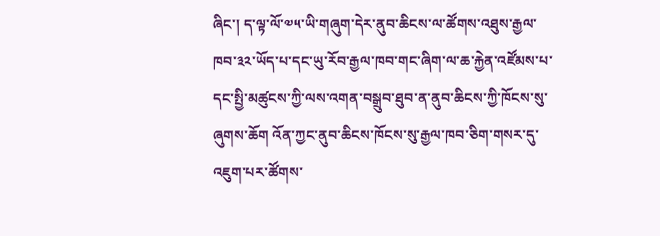ཞིང་། ད་ལྟ་ལོ་༧༥་ཡི་གཞུག་དེར་ནུབ་ཆིངས་ལ་ཚོགས་འཐུས་རྒྱལ་ཁབ་༣༢་ཡོད་པ་དང་ཡུ་རོབ་རྒྱལ་ཁབ་གང་ཞིག་ལ་ཆ་རྐྱེན་འཛོམས་པ་དང་སྤྱི་མཚུངས་ཀྱི་ལས་འགན་བསྒྲུབ་ཐུབ་ན་ནུབ་ཆིངས་ཀྱི་ཁོངས་སུ་ཞུགས་ཆོག འོན་ཀྱང་ནུབ་ཆིངས་ཁོངས་སུ་རྒྱལ་ཁབ་ཅིག་གསར་དུ་འཇུག་པར་ཚོགས་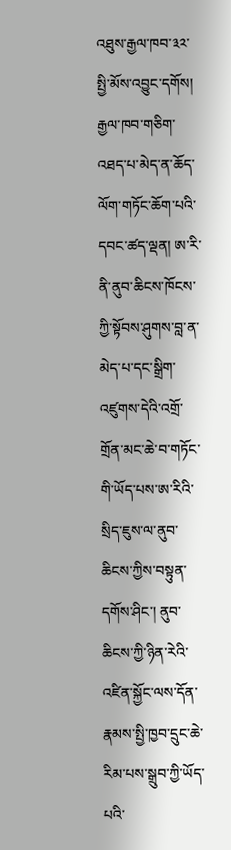འཐུས་རྒྱལ་ཁབ་༣༢་སྤྱི་མོས་འབྱུང་དགོས། རྒྱལ་ཁབ་གཅིག་འཐད་པ་མེད་ན་ཆོད་ལོག་གཏོང་ཆོག་པའི་དབང་ཚད་ལྡན། ཨ་རི་ནི་ནུབ་ཆིངས་ཁོངས་ཀྱི་སྟོབས་ཤུགས་བླ་ན་མེད་པ་དང་སྒྲིག་འཛུགས་དེའི་འགྲོ་གྲོན་མང་ཆེ་བ་གཏོང་གི་ཡོད་པས་ཨ་རིའི་སྲིད་ཇུས་ལ་ནུབ་ཆིངས་ཀྱིས་བསྟུན་དགོས་ཤིང་། ནུབ་ཆིངས་ཀྱི་ཉིན་རེའི་འཛིན་སྐྱོང་ལས་དོན་རྣམས་སྤྱི་ཁྱབ་དྲུང་ཆེ་རིམ་པས་སྒྲུབ་ཀྱི་ཡོད་པའི་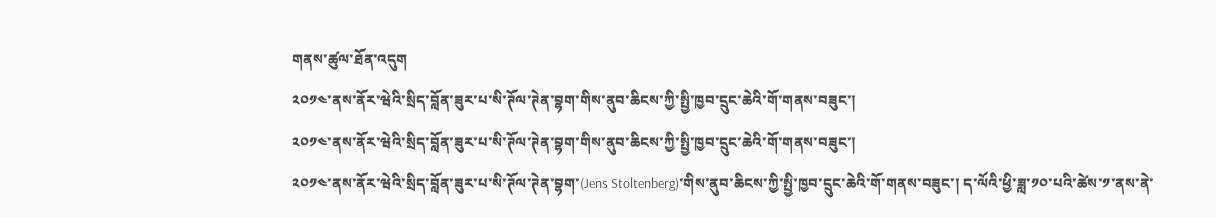གནས་ཚུལ་ཐོན་འདུག
༢༠༡༤་ནས་ནོར་ཝེའི་སྲིད་བློན་ཟུར་པ་སི་ཊོལ་ཊེན་བྷག་གིས་ནུབ་ཆིངས་ཀྱི་སྤྱི་ཁྱབ་དྲུང་ཆེའི་གོ་གནས་བཟུང་།
༢༠༡༤་ནས་ནོར་ཝེའི་སྲིད་བློན་ཟུར་པ་སི་ཊོལ་ཊེན་བྷག་གིས་ནུབ་ཆིངས་ཀྱི་སྤྱི་ཁྱབ་དྲུང་ཆེའི་གོ་གནས་བཟུང་།
༢༠༡༤་ནས་ནོར་ཝེའི་སྲིད་བློན་ཟུར་པ་སི་ཊོལ་ཊེན་བྷག་(Jens Stoltenberg)་གིས་ནུབ་ཆིངས་ཀྱི་སྤྱི་ཁྱབ་དྲུང་ཆེའི་གོ་གནས་བཟུང་། ད་ལོའི་ཕྱི་ཟླ་༡༠་པའི་ཚེས་༡་ནས་ནེ་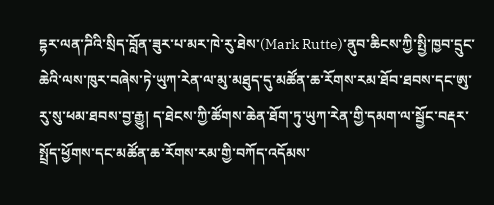དྷར་ལན་ཌིའི་སྲིད་བློན་ཟུར་པ་མར་ཁེ་རུ་ཐེས་(Mark Rutte)་ནུབ་ཆིངས་ཀྱི་སྤྱི་ཁྱབ་དྲུང་ཆེའི་ལས་ཁུར་བཞེས་ཏེ་ཡུཀ་རེན་ལ་མུ་མཐུད་དུ་མཚོན་ཆ་རོགས་རམ་ཐོབ་ཐབས་དང་ཨུ་རུ་སུ་ཕམ་ཐབས་བྱ་རྒྱུ། ད་ཐེངས་ཀྱི་ཚོགས་ཆེན་ཐོག་ཏུ་ཡུཀ་རེན་གྱི་དམག་ལ་སྦྱོང་བརྡར་སྤྲོད་ཕྱོགས་དང་མཚོན་ཆ་རོགས་རམ་གྱི་བཀོད་འདོམས་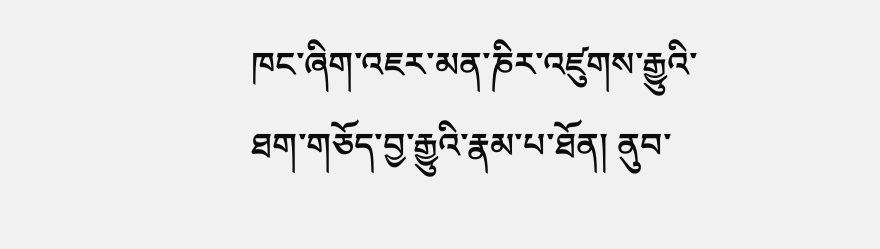ཁང་ཞིག་འཇར་མན་ཎིར་འཛུགས་རྒྱུའི་ཐག་གཅོད་བྱ་རྒྱུའི་རྣམ་པ་ཐོན། ནུབ་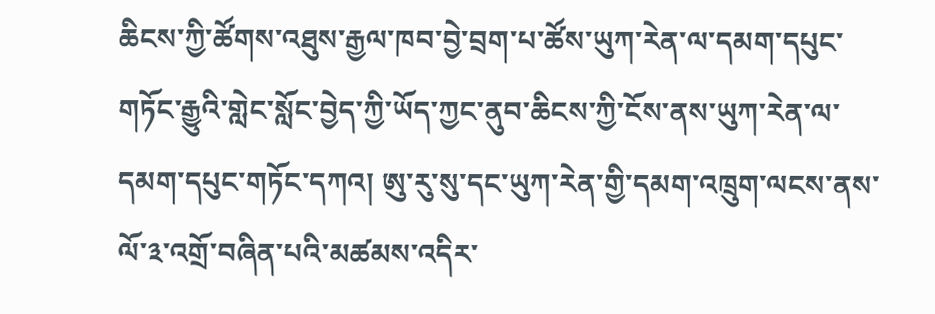ཆིངས་ཀྱི་ཚོགས་འཐུས་རྒྱལ་ཁབ་བྱེ་བྲག་པ་ཚོས་ཡུཀ་རེན་ལ་དམག་དཔུང་གཏོང་རྒྱུའི་གླེང་སློང་བྱེད་ཀྱི་ཡོད་ཀྱང་ནུབ་ཆིངས་ཀྱི་ངོས་ནས་ཡུཀ་རེན་ལ་དམག་དཔུང་གཏོང་དཀའ། ཨུ་རུ་སུ་དང་ཡུཀ་རེན་གྱི་དམག་འཁྲུག་ལངས་ནས་ལོ་༣་འགྲོ་བཞིན་པའི་མཚམས་འདིར་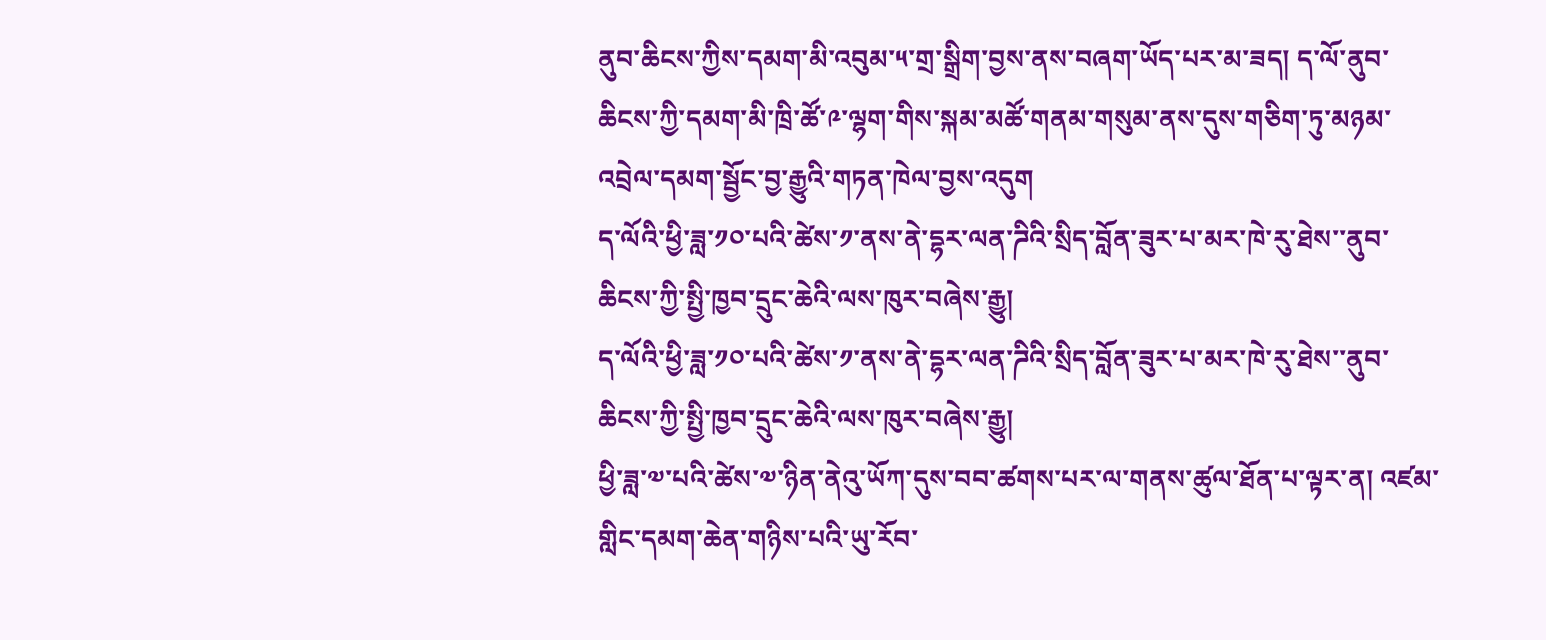ནུབ་ཆིངས་ཀྱིས་དམག་མི་འབུམ་༥་གྲ་སྒྲིག་བྱས་ནས་བཞག་ཡོད་པར་མ་ཟད། ད་ལོ་ནུབ་ཆིངས་ཀྱི་དམག་མི་ཁྲི་ཚོ་༩་ལྷག་གིས་སྐམ་མཚོ་གནམ་གསུམ་ནས་དུས་གཅིག་ཏུ་མཉམ་འབྲེལ་དམག་སྦྱོང་བྱ་རྒྱུའི་གཏན་ཁེལ་བྱས་འདུག
ད་ལོའི་ཕྱི་ཟླ་༡༠་པའི་ཚེས་༡་ནས་ནེ་དྷར་ལན་ཌིའི་སྲིད་བློན་ཟུར་པ་མར་ཁེ་རུ་ཐེས་་ནུབ་ཆིངས་ཀྱི་སྤྱི་ཁྱབ་དྲུང་ཆེའི་ལས་ཁུར་བཞེས་རྒྱུ།
ད་ལོའི་ཕྱི་ཟླ་༡༠་པའི་ཚེས་༡་ནས་ནེ་དྷར་ལན་ཌིའི་སྲིད་བློན་ཟུར་པ་མར་ཁེ་རུ་ཐེས་་ནུབ་ཆིངས་ཀྱི་སྤྱི་ཁྱབ་དྲུང་ཆེའི་ལས་ཁུར་བཞེས་རྒྱུ།
ཕྱི་ཟླ་༧་པའི་ཚེས་༧་ཉིན་ནེའུ་ཡོཀ་དུས་བབ་ཚགས་པར་ལ་གནས་ཚུལ་ཐོན་པ་ལྟར་ན། འཛམ་གླིང་དམག་ཆེན་གཉིས་པའི་ཡུ་རོབ་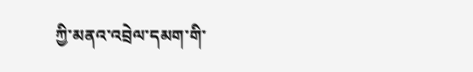ཀྱི་མནའ་འབྲེལ་དམག་གི་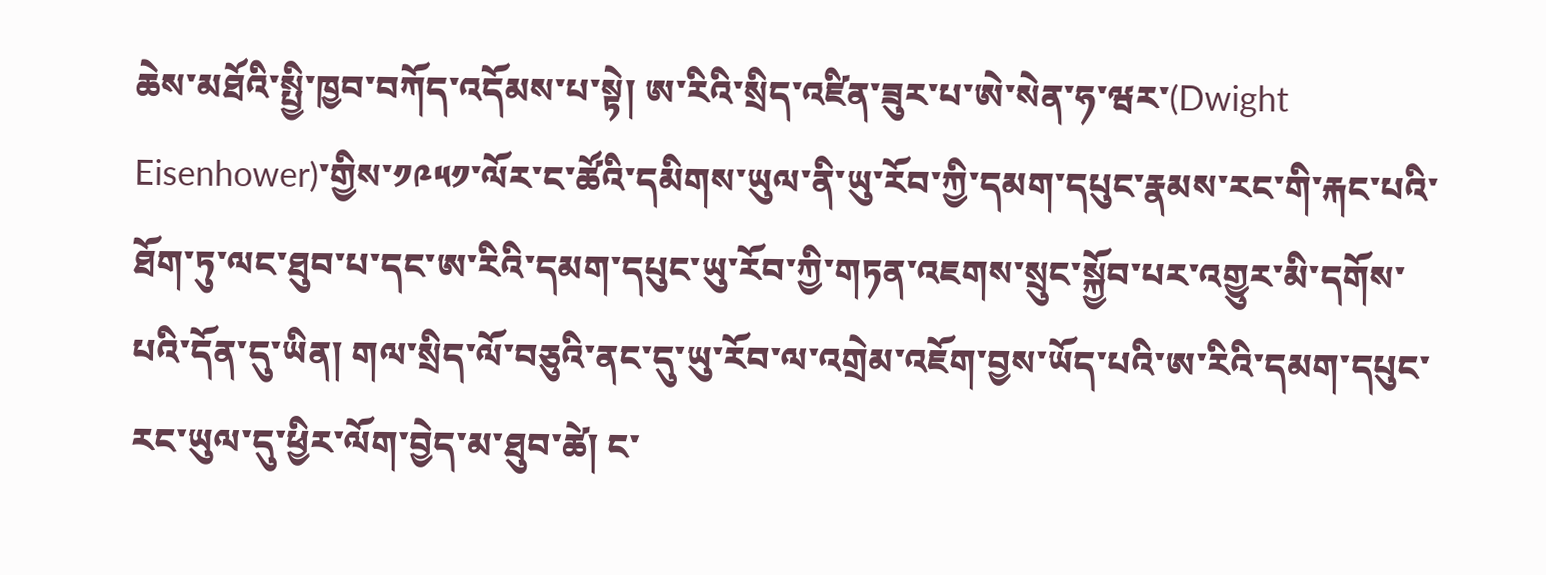ཆེས་མཐོའི་སྤྱི་ཁྱབ་བཀོད་འདོམས་པ་སྟེ། ཨ་རིའི་སྲིད་འཛིན་ཟུར་པ་ཨེ་སེན་ཧ་ཝར་(Dwight Eisenhower)་གྱིས་༡༩༥༡་ལོར་ང་ཚོའི་དམིགས་ཡུལ་ནི་ཡུ་རོབ་ཀྱི་དམག་དཔུང་རྣམས་རང་གི་རྐང་པའི་ཐོག་ཏུ་ལང་ཐུབ་པ་དང་ཨ་རིའི་དམག་དཔུང་ཡུ་རོབ་ཀྱི་གཏན་འཇགས་སྲུང་སྐྱོབ་པར་འགྱུར་མི་དགོས་པའི་དོན་དུ་ཡིན། གལ་སྲིད་ལོ་བཅུའི་ནང་དུ་ཡུ་རོབ་ལ་འགྲེམ་འཇོག་བྱས་ཡོད་པའི་ཨ་རིའི་དམག་དཔུང་རང་ཡུལ་དུ་ཕྱིར་ལོག་བྱེད་མ་ཐུབ་ཚེ། ང་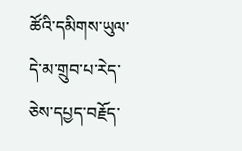ཚོའི་དམིགས་ཡུལ་དེ་མ་གྲུབ་པ་རེད་ཅེས་དཔྱད་བརྗོད་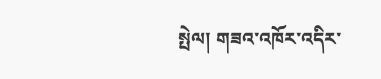སྤེལ། གཟའ་འཁོར་འདིར་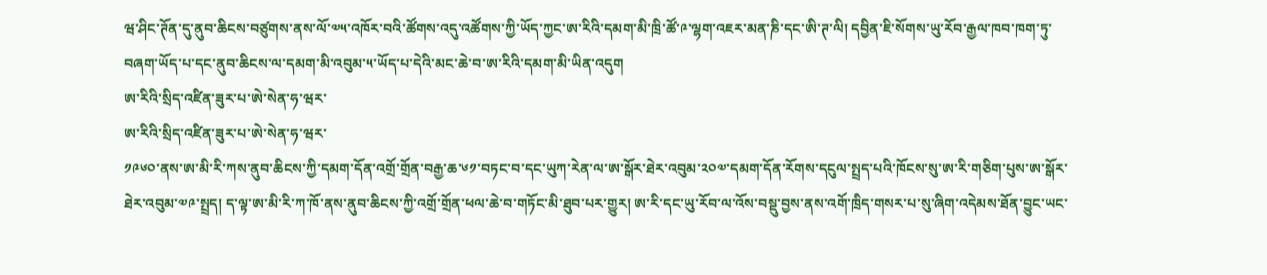ཝ་ཤིང་ཊོན་དུ་ནུབ་ཆིངས་བཙུགས་ནས་ལོ་༧༥་འཁོར་བའི་ཚོགས་འདུ་འཚོགས་ཀྱི་ཡོད་ཀྱང་ཨ་རིའི་དམག་མི་ཁྲི་ཚོ་༩་ལྷག་འཇར་མན་ཎི་དང་ཨི་ཊ་ལི། དབྱིན་ཇི་སོགས་ཡུ་རོབ་རྒྱལ་ཁབ་ཁག་ཏུ་བཞག་ཡོད་པ་དང་ནུབ་ཆིངས་ལ་དམག་མི་འབུམ་༥་ཡོད་པ་དེའི་མང་ཆེ་བ་ཨ་རིའི་དམག་མི་ཡིན་འདུག
ཨ་རིའི་སྲིད་འཛིན་ཟུར་པ་ཨེ་སེན་ཧ་ཝར་
ཨ་རིའི་སྲིད་འཛིན་ཟུར་པ་ཨེ་སེན་ཧ་ཝར་
༡༩༦༠་ནས་ཨ་མི་རི་ཀས་ནུབ་ཆིངས་ཀྱི་དམག་དོན་འགྲོ་གྲོན་བརྒྱ་ཆ་༦༡་བཏང་བ་དང་ཡུཀ་རེན་ལ་ཨ་སྒོར་ཐེར་འབུམ་༢༠༧་དམག་དོན་རོགས་དངུལ་སྤྲད་པའི་ཁོངས་སུ་ཨ་རི་གཅིག་པུས་ཨ་སྒོར་ཐེར་འབུམ་༧༩་སྤྲད། ད་ལྟ་ཨ་མི་རི་ཀ་ཁོ་ནས་ནུབ་ཆིངས་ཀྱི་འགྲོ་གྲོན་ཕལ་ཆེ་བ་གཏོང་མི་ཐུབ་པར་གྱུར། ཨ་རི་དང་ཡུ་རོབ་ལ་འོས་བསྡུ་བྱས་ནས་འགོ་ཁྲིད་གསར་པ་སུ་ཞིག་འདེམས་ཐོན་བྱུང་ཡང་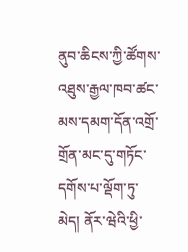ནུབ་ཆིངས་ཀྱི་ཚོགས་འཐུས་རྒྱལ་ཁབ་ཚང་མས་དམག་དོན་འགྲོ་གྲོན་མང་དུ་གཏོང་དགོས་པ་ལྡོག་ཏུ་མེད། ནོར་ཝེའི་ཕྱི་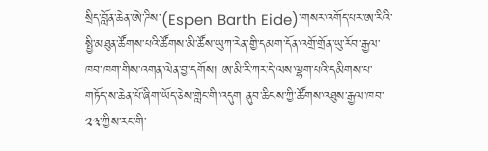སྲིད་བློན་ཆེན་ཨེ་ཌིས་(Espen Barth Eide)་གསར་འགོད་པར་ཨ་རིའི་སྤྱི་མཐུན་ཚོགས་པའི་ཚོགས་མི་ཚོས་ཡུཀ་རེན་གྱི་དམག་དོན་འགྲོ་གྲོན་ཡུ་རོབ་རྒྱལ་ཁབ་ཁག་གིས་འགན་ལེན་བྱ་དགོས། ཨ་མི་རི་ཀར་དེ་ལས་ལྷག་པའི་དམིགས་པ་གཏོད་ས་ཆེན་པོ་ཞིག་ཡོད་ཅེས་གླེང་གི་འདུག ནུབ་ཆིངས་ཀྱི་ཚོགས་འཐུས་རྒྱལ་ཁབ་༢༣་ཀྱིས་རང་གི་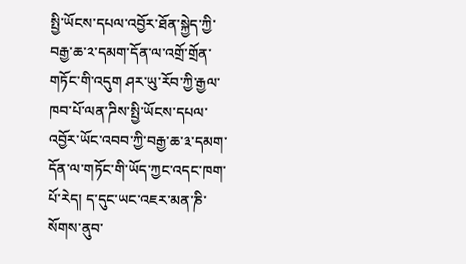སྤྱི་ཡོངས་དཔལ་འབྱོར་ཐོན་སྐྱེད་ཀྱི་བརྒྱ་ཆ་༢་དམག་དོན་ལ་འགྲོ་གྲོན་གཏོང་གི་འདུག ཤར་ཡུ་རོབ་ཀྱི་རྒྱལ་ཁབ་པོ་ལན་ཌིས་སྤྱི་ཡོངས་དཔལ་འབྱོར་ཡོང་འབབ་ཀྱི་བརྒྱ་ཆ་༣་དམག་དོན་ལ་གཏོང་གི་ཡོད་ཀྱང་འདང་ཁག་པོ་རེད། ད་དུང་ཡང་འཇར་མན་ཎི་སོགས་ནུབ་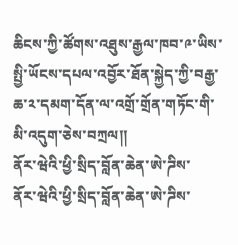ཆིངས་ཀྱི་ཚོགས་འཐུས་རྒྱལ་ཁབ་༩་ཡིས་སྤྱི་ཡོངས་དཔལ་འབྱོར་ཐོན་སྐྱེད་ཀྱི་བརྒྱ་ཆ་༢་དམག་དོན་ལ་འགྲོ་གྲོན་གཏོང་གི་མི་འདུག་ཅེས་བཀྲལ།།
ནོར་ཝེའི་ཕྱི་སྲིད་བློན་ཆེན་ཨེ་ཌིས་
ནོར་ཝེའི་ཕྱི་སྲིད་བློན་ཆེན་ཨེ་ཌིས་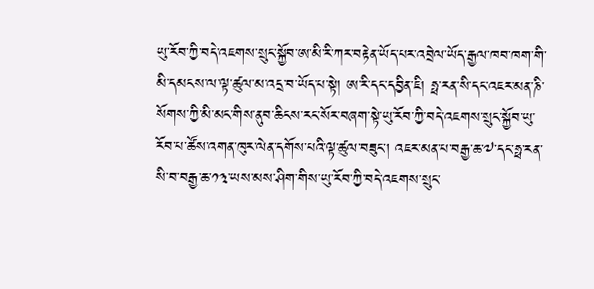ཡུ་རོབ་ཀྱི་བདེ་འཇགས་སྲུང་སྐྱོབ་ཨ་མི་རི་ཀར་བརྟེན་ཡོད་པར་འབྲེལ་ཡོད་རྒྱལ་ཁབ་ཁག་གི་མི་དམངས་ལ་ལྟ་ཚུལ་མ་འདྲ་བ་ཡོད་པ་སྟེ། ཨ་རི་དང་དབྱིན་ཇི། ཧྥ་རན་སི་དང་འཇར་མན་ཎི་སོགས་ཀྱི་མི་མང་གིས་ནུབ་ཆིངས་རང་སོར་བཞག་སྟེ་ཡུ་རོབ་ཀྱི་བདེ་འཇགས་སྲུང་སྐྱོབ་ཡུ་རོབ་པ་ཚོས་འགན་ཁུར་ལེན་དགོས་པའི་ལྟ་ཚུལ་བཟུང་། འཇར་མན་པ་བརྒྱ་ཆ་༧་དང་ཧྥ་རན་སི་བ་བརྒྱ་ཆ་༡༣་ཡས་མས་ཤིག་གིས་ཡུ་རོབ་ཀྱི་བདེ་འཇགས་སྲུང་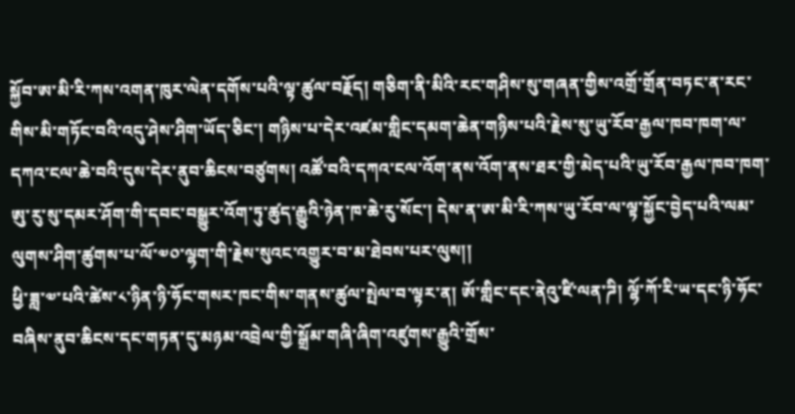སྐྱོབ་ཨ་མི་རི་ཀས་འགན་ཁུར་ལེན་དགོས་པའི་ལྟ་ཚུལ་བརྗོད། གཅིག་ནི་མིའི་རང་གཤིས་སུ་གཞན་གྱིས་འགྲོ་གྲོན་བཏང་ན་རང་གིས་མི་གཏོང་བའི་འདུ་ཤེས་ཤིག་ཡོད་ཅིང་། གཉིས་པ་དེར་འཛམ་གླིང་དམག་ཆེན་གཉིས་པའི་རྗེས་སུ་ཡུ་རོབ་རྒྱལ་ཁབ་ཁག་ལ་དཀའ་ངལ་ཆེ་བའི་དུས་དེར་ནུབ་ཆིངས་བཙུགས། འཚོ་བའི་དཀའ་ངལ་འོག་ནས་འོག་ནས་ཐར་གྱི་མེད་པའི་ཡུ་རོབ་རྒྱལ་ཁབ་ཁག་ཨུ་རུ་སུ་དམར་ཤོག་གི་དབང་བསྒྱུར་འོག་ཏུ་ཚུད་རྒྱུའི་ཉེན་ཁ་ཆེ་རུ་སོང་། དེས་ན་ཨ་མི་རི་ཀས་ཡུ་རོབ་ལ་ལྟ་སྐྱོང་བྱེད་པའི་ལམ་ལུགས་ཤིག་ཚུགས་པ་ལོ་༧༠་ལྷག་གི་རྗེས་སུའང་འགྱུར་བ་མ་ཐེབས་པར་ལུས།།
ཕྱི་ཟླ་༧་པའི་ཚེས་༨་ཉིན་ཉི་ཧོང་གསར་ཁང་གིས་གནས་ཚུལ་སྤེལ་བ་ལྟར་ན། ཨོ་གླིང་དང་ནེའུ་ཛི་ལན་ཌི། ལྷོ་ཀོ་རི་ཡ་དང་ཉི་ཧོང་བཞིས་ནུབ་ཆིངས་དང་གཏན་དུ་མཉམ་འབྲེལ་གྱི་སྒྲོམ་གཞི་ཞིག་འཛུགས་རྒྱུའི་གྲོས་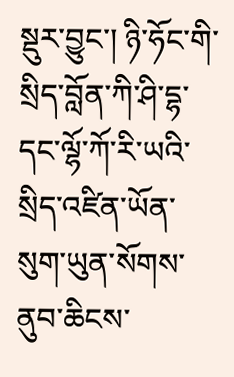སྡུར་བྱུང་། ཉི་ཧོང་གི་སྲིད་བློན་ཀི་ཤི་དྷ་དང་ལྷོ་ཀོ་རི་ཡའི་སྲིད་འཛིན་ཡོན་སུག་ཡུན་སོགས་ནུབ་ཆིངས་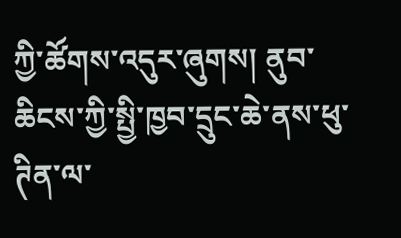ཀྱི་ཚོགས་འདུར་ཞུགས། ནུབ་ཆིངས་ཀྱི་སྤྱི་ཁྱབ་དྲུང་ཆེ་ནས་ཕུ་ཊིན་ལ་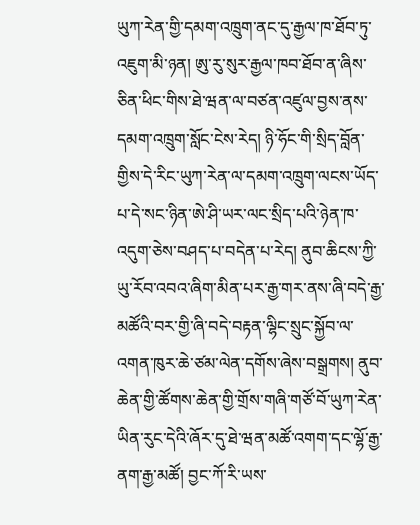ཡུཀ་རེན་གྱི་དམག་འཁྲུག་ནང་དུ་རྒྱལ་ཁ་ཐོབ་ཏུ་འཇུག་མི་ཉན། ཨུ་རུ་སུར་རྒྱལ་ཁབ་ཐོབ་ན་ཞིས་ཅིན་ཕིང་གིས་ཐེ་ཝན་ལ་བཙན་འཛུལ་བྱས་ནས་དམག་འཁྲུག་སློང་ངེས་རེད། ཉི་ཧོང་གི་སྲིད་བློན་གྱིས་དེ་རིང་ཡུཀ་རེན་ལ་དམག་འཁྲུག་ལངས་ཡོད་པ་དེ་སང་ཉིན་ཨེ་ཤི་ཡར་ལང་སྲིད་པའི་ཉེན་ཁ་འདུག་ཅེས་བཤད་པ་བདེན་པ་རེད། ནུབ་ཆིངས་ཀྱི་ཡུ་རོབ་འབའ་ཞིག་མིན་པར་རྒྱ་གར་ནས་ཞི་བདེ་རྒྱ་མཚོའི་བར་གྱི་ཞི་བདེ་བརྟན་ལྷིང་སྲུང་སྐྱོབ་ལ་འགན་ཁུར་ཆེ་ཙམ་ལེན་དགོས་ཞེས་བསྒྲགས། ནུབ་ཆེན་གྱི་ཚོགས་ཆེན་གྱི་གྲོས་གཞི་གཙོ་བོ་ཡུཀ་རེན་ཡིན་རུང་དེའི་ཞོར་དུ་ཐེ་ཝན་མཚོ་འགག་དང་ལྷོ་རྒྱ་ནག་རྒྱ་མཚོ། བྱང་ཀོ་རི་ཡས་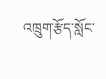འཁྲུག་རྩོད་སློང་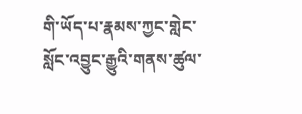གི་ཡོད་པ་རྣམས་ཀྱང་གླེང་སློང་འབྱུང་རྒྱུའི་གནས་ཚུལ་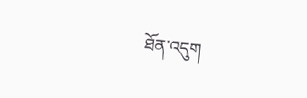ཐོན་འདུག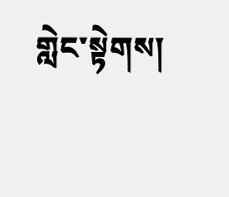གླེང་སྟེགས།